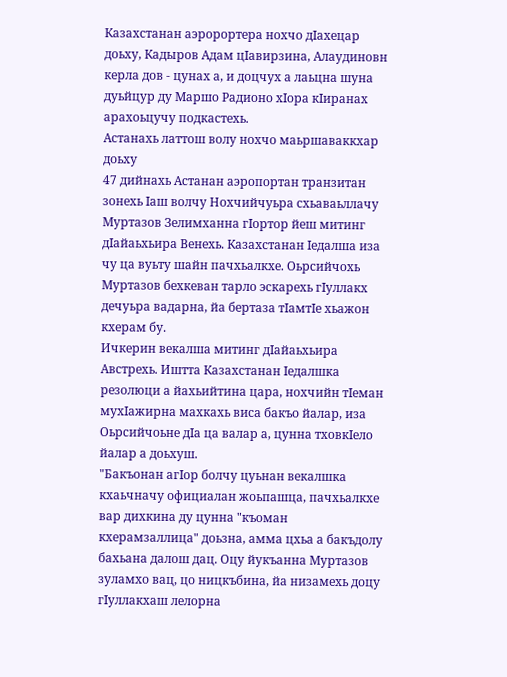Казахстанан аэророртера нохчо дIахецар доьху, Кадыров Адам цIавирзина, Алаудиновн керла дов - цунах а, и доцчух а лаьцна шуна дуьйцур ду Маршо Радионо хIора кIиранах арахоьцучу подкастехь.
Астанахь латтош волу нохчо маьршаваккхар доьху
47 дийнахь Астанан аэропортан транзитан зонехь Iаш волчу Нохчийчуьра схьаваьллачу Муртазов Зелимханна гӀортор йеш митинг дӀайаьхьира Венехь. Казахстанан Ӏедалша иза чу ца вуьту шайн пачхьалкхе. Оьрсийчохь Муртазов бехкеван тарло эскарехь гӀуллакх дечуьра вадарна, йа бертаза тIамтIе хьажон кхерам бу.
Ичкерин векалша митинг дӀайаьхьира Австрехь. Иштта Казахстанан Ӏедалшка резолюци а йахьийтина цара, нохчийн тӀеман мухӀажирна махкахь виса бакъо йалар, иза Оьрсийчоьне дӀа ца валар а, цунна тховкӀело йалар а доьхуш.
"Бакъонан агIор болчу цуьнан векалшка кхаьчначу официалан жоьпашца, пачхьалкхе вар дихкина ду цунна "къоман кхерамзаллица" доьзна, амма цхьа а бакъдолу бахьана далош дац. Оцу йукъанна Муртазов зуламхо вац, цо ницкъбина, йа низамехь доцу гӀуллакхаш лелорна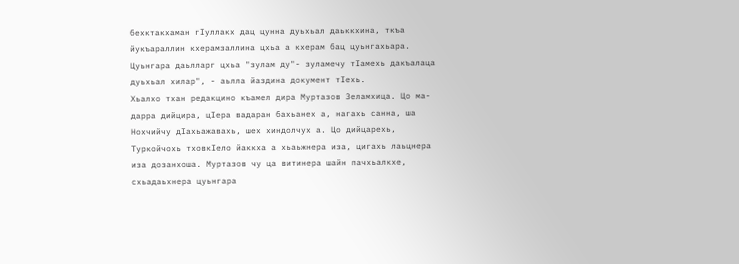бехктакхаман гӀуллакх дац цунна дуьхьал даьккхина, ткъа йукъараллин кхерамзаллина цхьа а кхерам бац цуьнгахьара. Цуьнгара даьлларг цхьа "зулам ду"- зуламечу тIамехь дакъалаца дуьхьал хилар", - аьлла йаздина документ тIехь.
Хьалхо тхан редакцино къамел дира Муртазов Зеламхица. Цо ма-дарра дийцира, цIера вадаран бахьанех а, нагахь санна, ша Нохчийчу дIахьажавахь, шех хиндолчух а. Цо дийцарехь, Туркойчохь тховкIело йаккха а хьаьжнера иза, цигахь лаьцнера иза дозанхоша. Муртазов чу ца витинера шайн пачхьалкхе, схьадаьхнера цуьнгара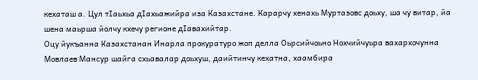кехаташ а. Цул тIаьхьа дIахьажийра иза Казахстане. Карарчу хенахь Муртазовс доьху, ша чу витар, йа шена маьрша йолчу кхечу регионе дIавахийтар.
Оцу йукъанна Казахстанан Инарла прокуратуро жоп делла Оьрсийчоьно Нохчийчуьра вахархочунна Мовлаев Мансур шайга схьавалар доьхуш, даийтинчу кехатна, хаамбира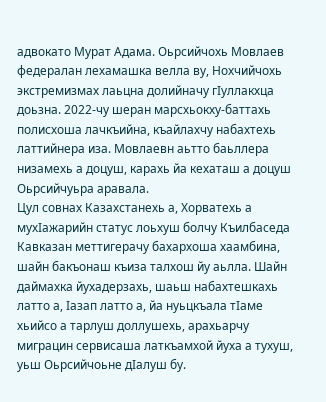адвокато Мурат Адама. Оьрсийчохь Мовлаев федералан лехамашка велла ву, Нохчийчохь экстремизмах лаьцна долийначу гӀуллакхца доьзна. 2022-чу шеран марсхьокху-баттахь полисхоша лачкъийна, къайлахчу набахтехь латтийнера иза. Мовлаевн аьтто баьллера низамехь а доцуш, карахь йа кехаташ а доцуш Оьрсийчуьра аравала.
Цул совнах Казахстанехь а, Хорватехь а мухӀажарийн статус лоьхуш болчу Къилбаседа Кавказан меттигерачу бахархоша хаамбина, шайн бакъонаш къиза талхош йу аьлла. Шайн даймахка йухадерзахь, шаьш набахтешкахь латто а, Ӏазап латто а, йа нуьцкъала тӀаме хьийсо а тарлуш доллушехь, арахьарчу миграцин сервисаша латкъамхой йуха а тухуш, уьш Оьрсийчоьне дӀалуш бу.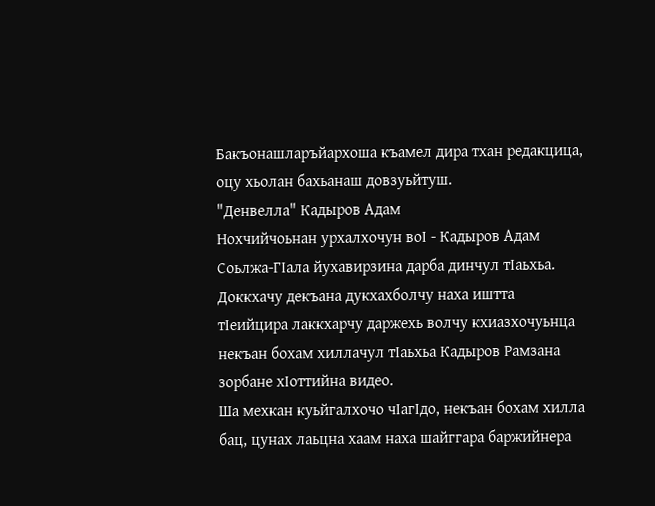Бакъонашларъйархоша къамел дира тхан редакцица, оцу хьолан бахьанаш довзуьйтуш.
"Денвелла" Кадыров Адам
Нохчийчоьнан урхалхочун воI - Кадыров Адам Соьлжа-ГIала йухавирзина дарба динчул тIаьхьа. Доккхачу декъана дукхахболчу наха иштта тIеийцира лаккхарчу даржехь волчу кхиазхочуьнца некъан бохам хиллачул тIаьхьа Кадыров Рамзана зорбане хIоттийна видео.
Ша мехкан куьйгалхочо чIагIдо, некъан бохам хилла бац, цунах лаьцна хаам наха шайггара баржийнера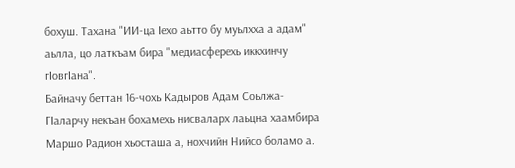бохуш. Тахана "ИИ-ца Iехо аьтто бу муьлхха а адам" аьлла, цо латкъам бира "медиасферехь иккхинчу гIовгIана".
Байначу беттан 16-чохь Кадыров Адам Соьлжа-ГIаларчу некъан бохамехь нисваларх лаьцна хаамбира Маршо Радион хьосташа а, нохчийн Нийсо боламо а.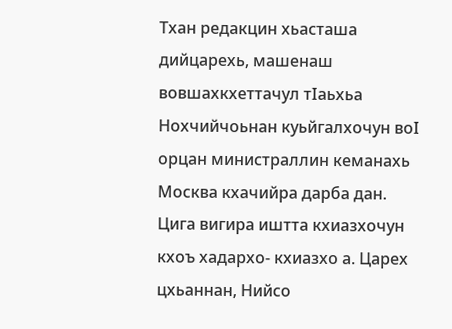Тхан редакцин хьасташа дийцарехь, машенаш вовшахкхеттачул тIаьхьа Нохчийчоьнан куьйгалхочун воI орцан министраллин кеманахь Москва кхачийра дарба дан. Цига вигира иштта кхиазхочун кхоъ хадархо- кхиазхо а. Царех цхьаннан, Нийсо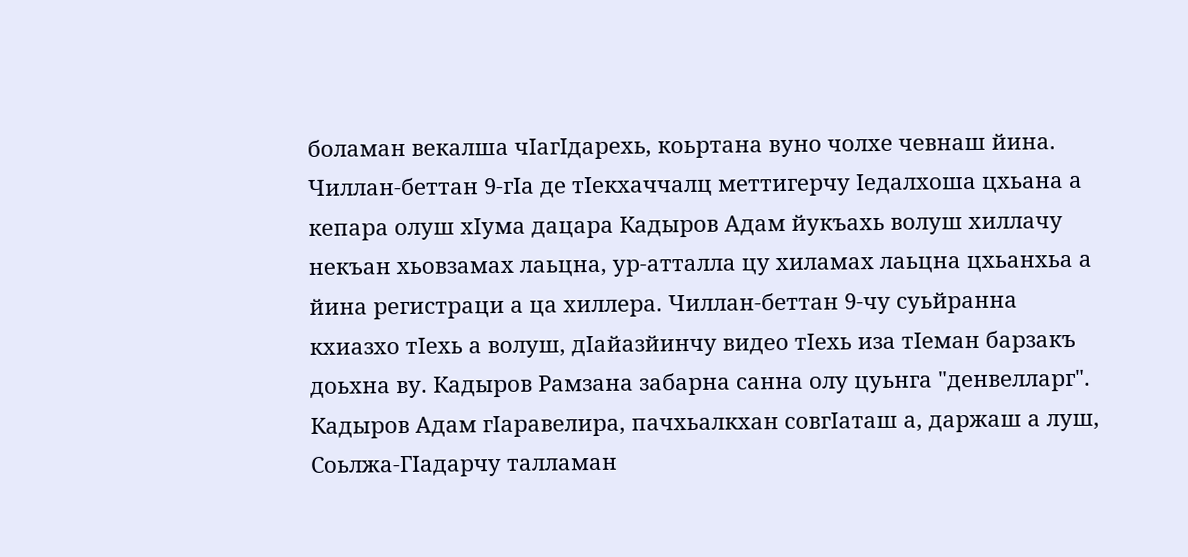боламан векалша чIагIдарехь, коьртана вуно чолхе чевнаш йина.
Чиллан-беттан 9-гIа де тIекхаччалц меттигерчу Iедалхоша цхьана а кепара олуш хIума дацара Кадыров Адам йукъахь волуш хиллачу некъан хьовзамах лаьцна, ур-атталла цу хиламах лаьцна цхьанхьа а йина регистраци а ца хиллера. Чиллан-беттан 9-чу суьйранна кхиазхо тIехь а волуш, дIайазйинчу видео тIехь иза тIеман барзакъ доьхна ву. Кадыров Рамзана забарна санна олу цуьнга "денвелларг".
Кадыров Адам гIаравелира, пачхьалкхан совгIаташ а, даржаш а луш, Соьлжа-ГIадарчу талламан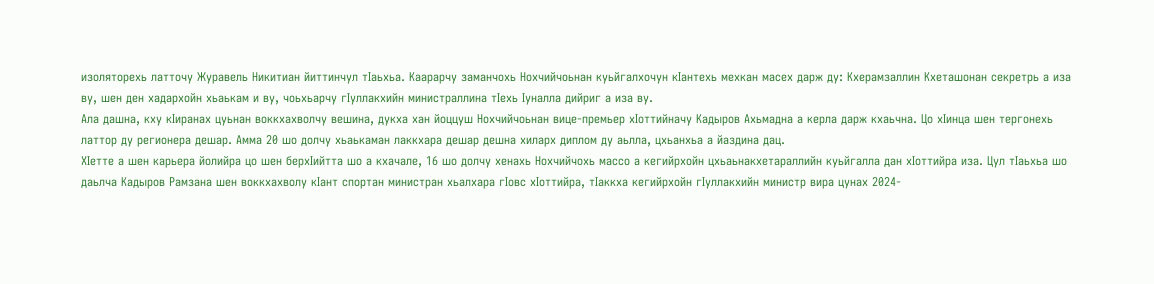изоляторехь латточу Журавель Никитиан йиттинчул тIаьхьа. Каарарчу заманчохь Нохчийчоьнан куьйгалхочун кIантехь мехкан масех дарж ду: Кхерамзаллин Кхеташонан секретрь а иза ву, шен ден хадархойн хьаькам и ву, чоьхьарчу гIуллакхийн министраллина тIехь Iуналла дийриг а иза ву.
Ала дашна, кху кӀиранах цуьнан воккхахволчу вешина, дукха хан йоццуш Нохчийчоьнан вице-премьер хӀоттийначу Кадыров Ахьмадна а керла дарж кхаьчна. Цо хӀинца шен тергонехь латтор ду регионера дешар. Амма 20 шо долчу хьаькаман лаккхара дешар дешна хиларх диплом ду аьлла, цхьанхьа а йаздина дац.
ХIетте а шен карьера йолийра цо шен берхIийтта шо а кхачале, 16 шо долчу хенахь Нохчийчохь массо а кегийрхойн цхьаьнакхетараллийн куьйгалла дан хIоттийра иза. Цул тIаьхьа шо даьлча Кадыров Рамзана шен воккхахволу кӀант спортан министран хьалхара гӀовс хӀоттийра, тӀаккха кегийрхойн гӀуллакхийн министр вира цунах 2024-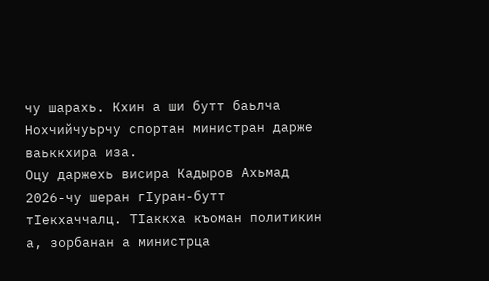чу шарахь. Кхин а ши бутт баьлча Нохчийчуьрчу спортан министран дарже ваьккхира иза.
Оцу даржехь висира Кадыров Ахьмад 2026-чу шеран гIуран-бутт тӀекхаччалц. ТIаккха къоман политикин а, зорбанан а министрца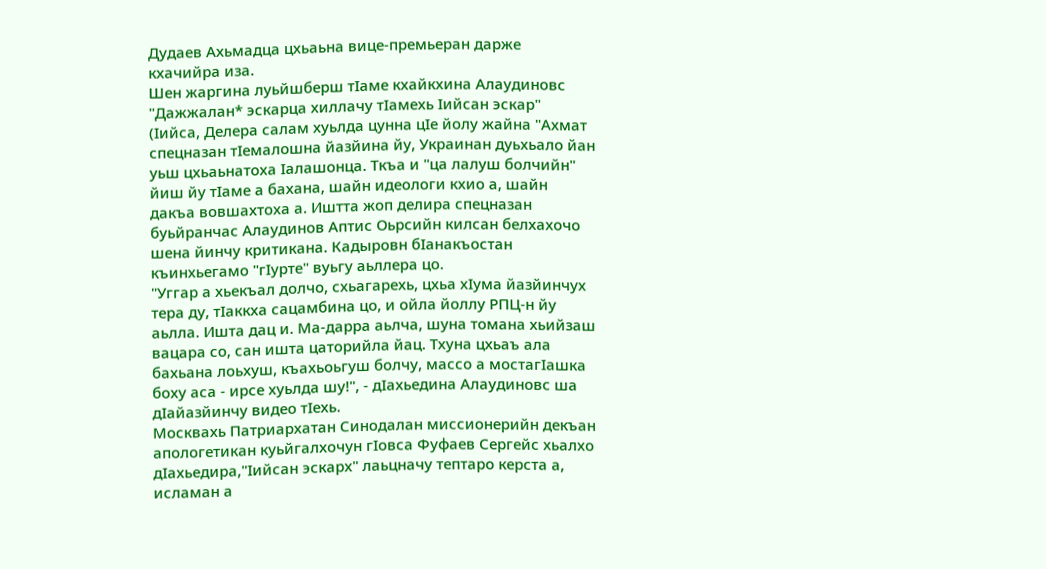Дудаев Ахьмадца цхьаьна вице-премьеран дарже кхачийра иза.
Шен жаргина луьйшберш тIаме кхайкхина Алаудиновс
"Дажжалан* эскарца хиллачу тӀамехь Ӏийсан эскар" (Ӏийса, Делера салам хуьлда цунна цIе йолу жайна "Ахмат спецназан тIемалошна йазйина йу, Украинан дуьхьало йан уьш цхьаьнатоха Iалашонца. Ткъа и "ца лалуш болчийн" йиш йу тӀаме а бахана, шайн идеологи кхио а, шайн дакъа вовшахтоха а. Иштта жоп делира спецназан буьйранчас Алаудинов Аптис Оьрсийн килсан белхахочо шена йинчу критикана. Кадыровн бIанакъостан къинхьегамо "гIурте" вуьгу аьллера цо.
"Уггар а хьекъал долчо, схьагарехь, цхьа хIума йазйинчух тера ду, тIаккха сацамбина цо, и ойла йоллу РПЦ-н йу аьлла. Ишта дац и. Ма-дарра аьлча, шуна томана хьийзаш вацара со, сан ишта цаторийла йац. Тхуна цхьаъ ала бахьана лоьхуш, къахьоьгуш болчу, массо а мостагIашка боху аса - ирсе хуьлда шу!", - дIахьедина Алаудиновс ша дIайазйинчу видео тIехь.
Москвахь Патриархатан Синодалан миссионерийн декъан апологетикан куьйгалхочун гIовса Фуфаев Сергейс хьалхо дӀахьедира,"Ӏийсан эскарх" лаьцначу тептаро керста а, исламан а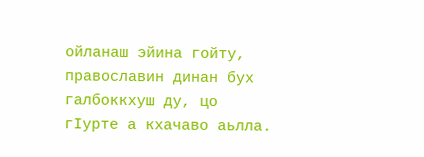ойланаш эйина гойту, православин динан бух галбоккхуш ду, цо гIурте а кхачаво аьлла.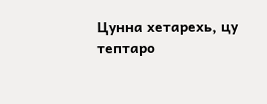Цунна хетарехь, цу тептаро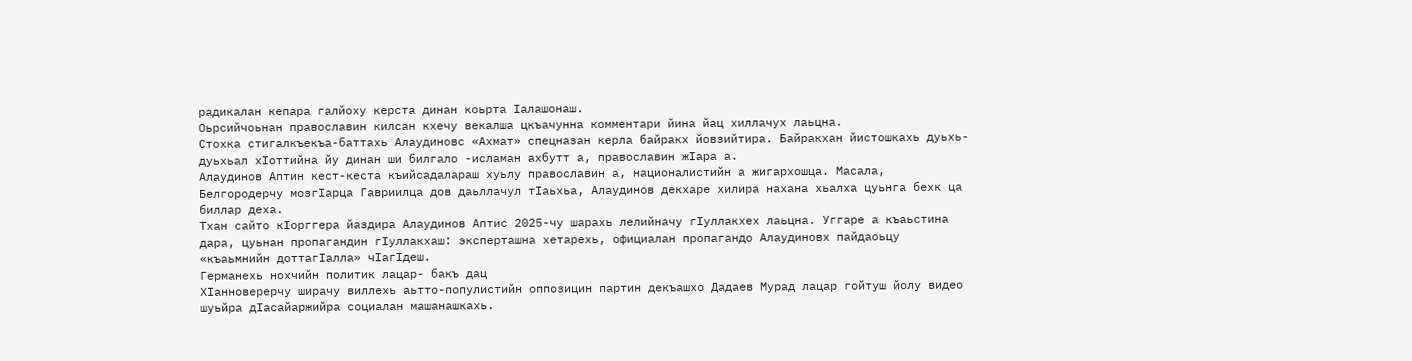радикалан кепара галйоху керста динан коьрта Iалашонаш.
Оьрсийчоьнан православин килсан кхечу векалша цкъачунна комментари йина йац хиллачух лаьцна.
Стохка стигалкъекъа-баттахь Алаудиновс «Ахмат» спецназан керла байракх йовзийтира. Байракхан йистошкахь дуьхь-дуьхьал хIоттийна йу динан ши билгало -исламан ахбутт а, православин жӀара а.
Алаудинов Аптин кест-кеста къийсадалараш хуьлу православин а, националистийн а жигархошца. Масала, Белгородерчу мозгIарца Гавриилца дов даьллачул тӀаьхьа, Алаудинов декхаре хилира нахана хьалха цуьнга бехк ца биллар деха.
Тхан сайто кIорггера йаздира Алаудинов Аптис 2025-чу шарахь лелийначу гӀуллакхех лаьцна. Уггаре а къаьстина дара, цуьнан пропагандин гӀуллакхаш: эксперташна хетарехь, официалан пропагандо Алаудиновх пайдаоьцу «къаьмнийн доттагӀалла» чIагIдеш.
Германехь нохчийн политик лацар- бакъ дац
ХIанноверерчу ширачу виллехь аьтто-популистийн оппозицин партин декъашхо Дадаев Мурад лацар гойтуш йолу видео шуьйра дIасайаржийра социалан машанашкахь.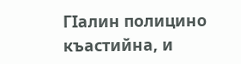ГӀалин полицино къастийна, и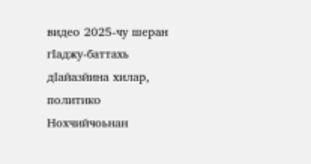видео 2025-чу шеран гIаджу-баттахь дӀайазйина хилар, политико Нохчийчоьнан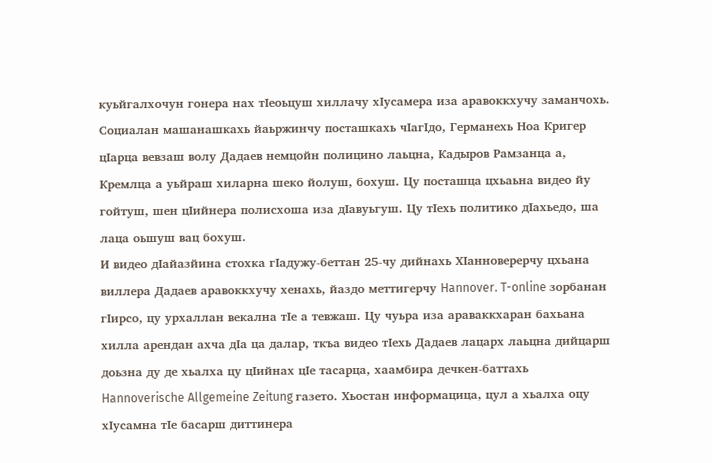куьйгалхочун гонера нах тIеоьцуш хиллачу хӀусамера иза аравоккхучу заманчохь.
Социалан машанашкахь йаьржинчу посташкахь чӀагӀдо, Германехь Ноа Кригер цӀарца вевзаш волу Дадаев немцойн полицино лаьцна, Кадыров Рамзанца а, Кремлца а уьйраш хиларна шеко йолуш, бохуш. Цу посташца цхьаьна видео йу гойтуш, шен цӀийнера полисхоша иза дӀавуьгуш. Цу тIехь политико дIахьедо, ша лаца оьшуш вац бохуш.
И видео дӀайазйина стохка гIадужу-беттан 25-чу дийнахь ХIанноверерчу цхьана виллера Дадаев аравоккхучу хенахь, йаздо меттигерчу Hannover. T-online зорбанан гӀирсо, цу урхаллан векална тӀе а тевжаш. Цу чуьра иза араваккхаран бахьана хилла арендан ахча дӀа ца далар, ткъа видео тӀехь Дадаев лацарх лаьцна дийцарш доьзна ду де хьалха цу цӀийнах цӀе тасарца, хаамбира дечкен-баттахь Hannoverische Allgemeine Zeitung газето. Хьостан информацица, цул а хьалха оцу хIусамна тIе басарш диттинера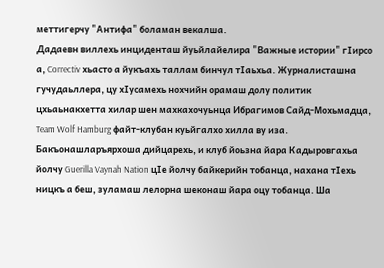меттигерчу "Антифа" боламан векалша.
Дадаевн виллехь инциденташ йуьйлайелира "Важные истории" гIирсо а, Correctiv хьасто а йукъахь таллам бинчул тIаьхьа. Журналисташна гучудаьллера, цу хӀусамехь нохчийн орамаш долу политик цхьаьнакхетта хилар шен махкахочуьнца Ибрагимов Сайд-Мохьмадца, Team Wolf Hamburg файт-клубан куьйгалхо хилла ву иза. Бакъонашларъярхоша дийцарехь, и клуб йоьзна йара Кадыровгахьа йолчу Guerilla Vaynah Nation цӀе йолчу байкерийн тобанца, нахана тIехь ницкъ а беш, зуламаш лелорна шеконаш йара оцу тобанца. Ша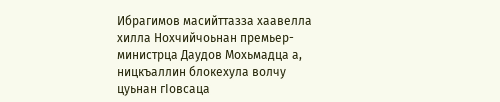Ибрагимов масийттазза хаавелла хилла Нохчийчоьнан премьер-министрца Даудов Мохьмадца а, ницкъаллин блокехула волчу цуьнан гӀовсаца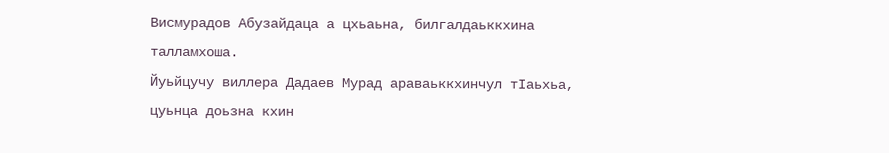Висмурадов Абузайдаца а цхьаьна, билгалдаьккхина талламхоша.
Йуьйцучу виллера Дадаев Мурад араваьккхинчул тIаьхьа, цуьнца доьзна кхин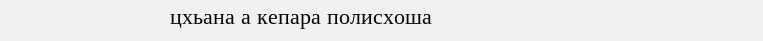цхьана а кепара полисхоша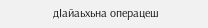дIайаьхьна операцеш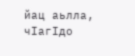йац аьлла, чIагIдо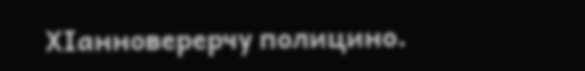ХIанноверерчу полицино.